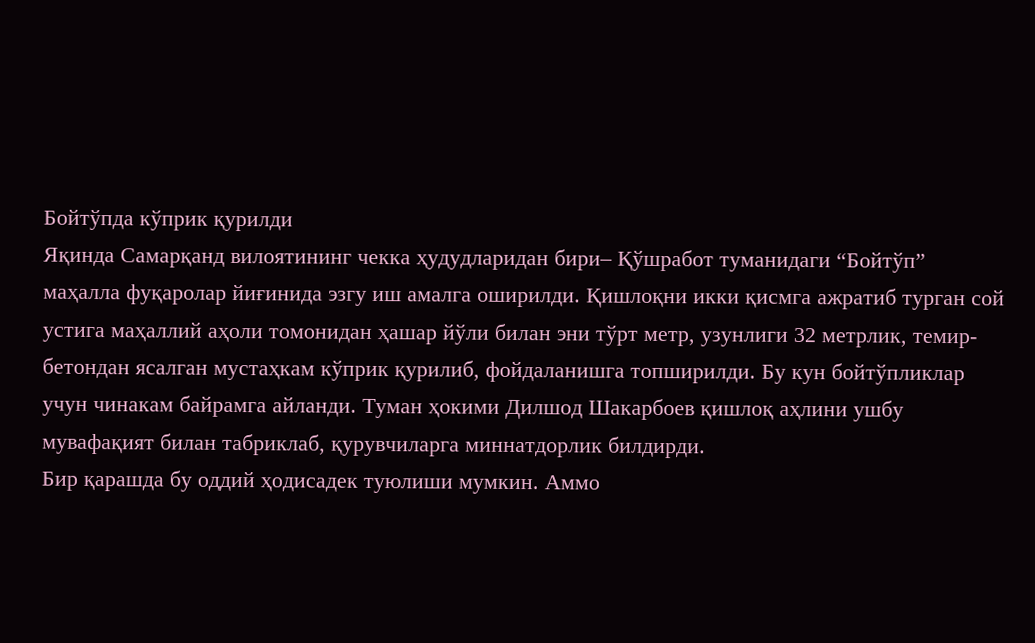Бойтўпда кўприк қурилди
Яқинда Самарқанд вилоятининг чекка ҳудудларидан бири– Қўшработ туманидаги “Бойтўп” маҳалла фуқаролар йиғинида эзгу иш амалга оширилди. Қишлоқни икки қисмга ажратиб турган сой устига маҳаллий аҳоли томонидан ҳашар йўли билан эни тўрт метр, узунлиги 32 метрлик, темир-бетондан ясалган мустаҳкам кўприк қурилиб, фойдаланишга топширилди. Бу кун бойтўпликлар учун чинакам байрамга айланди. Туман ҳокими Дилшод Шакарбоев қишлоқ аҳлини ушбу мувафақият билан табриклаб, қурувчиларга миннатдорлик билдирди.
Бир қарашда бу оддий ҳодисадек туюлиши мумкин. Аммо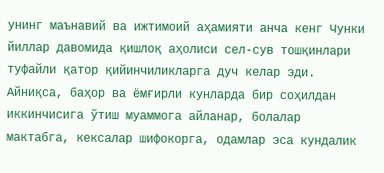унинг маънавий ва ижтимоий аҳамияти анча кенг Чунки йиллар давомида қишлоқ аҳолиси сел-сув тошқинлари туфайли қатор қийинчиликларга дуч келар эди. Айниқса, баҳор ва ёмғирли кунларда бир соҳилдан иккинчисига ўтиш муаммога айланар, болалар мактабга, кексалар шифокорга, одамлар эса кундалик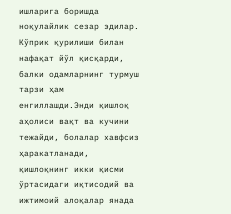ишларига боришда ноқулайлик сезар эдилар.
Кўприк қурилиши билан нафақат йўл қисқарди, балки одамларнинг турмуш тарзи ҳам енгиллашди.Энди қишлоқ аҳолиси вақт ва кучини тежайди, болалар хавфсиз ҳаракатланади, қишлоқнинг икки қисми ўртасидаги иқтисодий ва ижтимоий алоқалар янада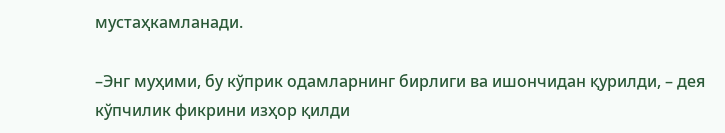мустаҳкамланади.

–Энг муҳими, бу кўприк одамларнинг бирлиги ва ишончидан қурилди, – дея кўпчилик фикрини изҳор қилди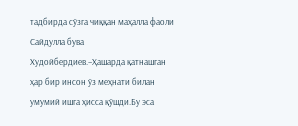тадбирда сўзга чиққан маҳалла фаоли Сайдулла бува Худойбердиев.–Ҳашарда қатнашган ҳар бир инсон ўз меҳнати билан умумий ишга ҳисса қўшди.Бу эса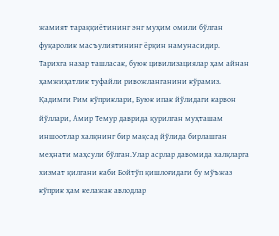жамият тараққиётининг энг муҳим омили бўлган фуқаролик масъулиятининг ёрқин намунасидир.
Тарихга назар ташласак, буюк цивилизациялар ҳам айнан ҳамжиҳатлик туфайли ривожланганини кўрамиз. Қадимги Рим кўприклари, Буюк ипак йўлидаги карвон йўллари, Амир Темур даврида қурилган муҳташам иншоотлар халқнинг бир мақсад йўлида бирлашган меҳнати маҳсули бўлган.Улар асрлар давомида халқларга хизмат қилгани каби Бойтўп қишлоғидаги бу мўъжаз кўприк ҳам келажак авлодлар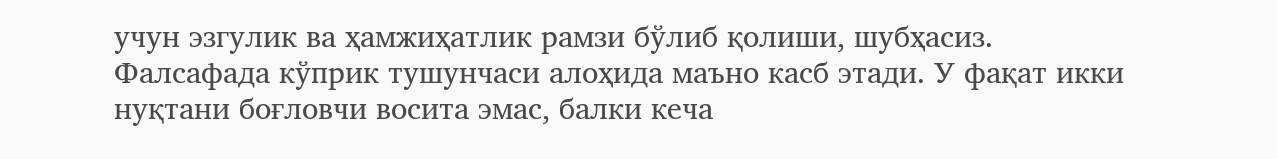учун эзгулик ва ҳамжиҳатлик рамзи бўлиб қолиши, шубҳасиз.
Фалсафада кўприк тушунчаси алоҳида маъно касб этади. У фақат икки нуқтани боғловчи восита эмас, балки кеча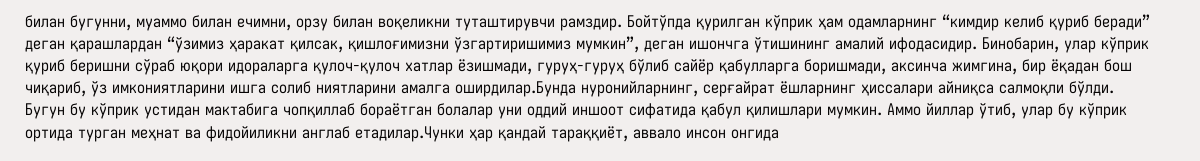билан бугунни, муаммо билан ечимни, орзу билан воқеликни туташтирувчи рамздир. Бойтўпда қурилган кўприк ҳам одамларнинг “кимдир келиб қуриб беради” деган қарашлардан “ўзимиз ҳаракат қилсак, қишлоғимизни ўзгартиришимиз мумкин”, деган ишончга ўтишининг амалий ифодасидир. Бинобарин, улар кўприк қуриб беришни сўраб юқори идораларга қулоч-қулоч хатлар ёзишмади, гуруҳ-гуруҳ бўлиб сайёр қабулларга боришмади, аксинча жимгина, бир ёқадан бош чиқариб, ўз имкониятларини ишга солиб ниятларини амалга оширдилар.Бунда нуронийларнинг, серғайрат ёшларнинг ҳиссалари айниқса салмоқли бўлди.
Бугун бу кўприк устидан мактабига чопқиллаб бораётган болалар уни оддий иншоот сифатида қабул қилишлари мумкин. Аммо йиллар ўтиб, улар бу кўприк ортида турган меҳнат ва фидойиликни англаб етадилар.Чунки ҳар қандай тараққиёт, аввало инсон онгида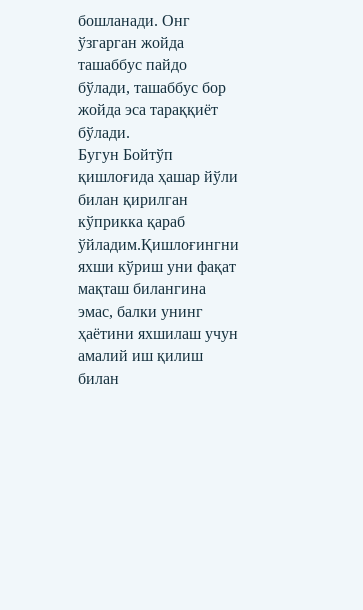бошланади. Онг ўзгарган жойда ташаббус пайдо бўлади, ташаббус бор жойда эса тараққиёт бўлади.
Бугун Бойтўп қишлоғида ҳашар йўли билан қирилган кўприкка қараб ўйладим.Қишлоғингни яхши кўриш уни фақат мақташ билангина эмас, балки унинг ҳаётини яхшилаш учун амалий иш қилиш билан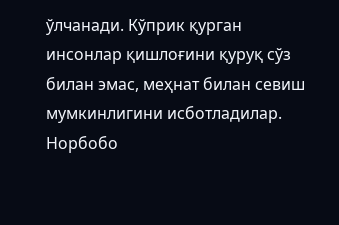ўлчанади. Кўприк қурган инсонлар қишлоғини қуруқ сўз билан эмас, меҳнат билан севиш мумкинлигини исботладилар.
Норбобо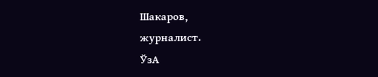Шакаров,
журналист.
ЎзА